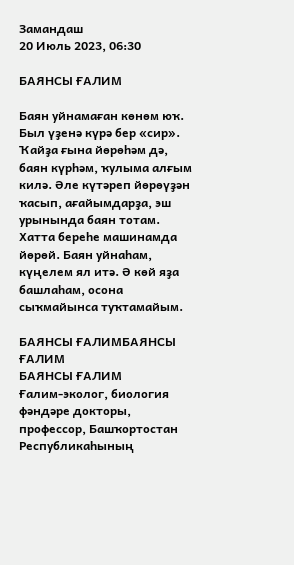Замандаш
20 Июль 2023, 06:30

БАЯНСЫ ҒАЛИМ

Баян уйнамаған көнөм юҡ. Был үҙенә күрә бер «сир». Ҡайҙа ғына йөрөһәм дә, баян күрһәм, ҡулыма алғым килә. Әле күтәреп йөрөүҙән ҡасып, ағайымдарҙа, эш урынында баян тотам. Хатта береһе машинамда йөрөй. Баян уйнаһам, күңелем ял итә. Ә көй яҙа башлаһам, осона сыҡмайынса туҡтамайым.

БАЯНСЫ ҒАЛИМБАЯНСЫ ҒАЛИМ
БАЯНСЫ ҒАЛИМ
Ғалим-эколог, биология фәндәре докторы, профессор, Башҡортостан Республикаһының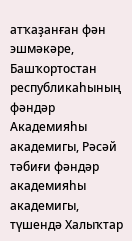атҡаҙанған фән эшмәкәре, Башҡортостан республикаһының фәндәр Академияһы академигы, Рәсәй тәбиғи фәндәр академияһы академигы, түшендә Халыҡтар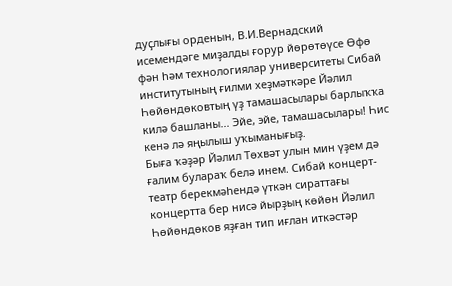дуҫлығы орденын, В.И.Вернадский исемендәге миҙалды ғорур йөрөтөүсе Өфө фән һәм технологиялар университеты Сибай институтының ғилми хеҙмәткәре Йәлил Һөйөндөковтың үҙ тамашасылары барлыҡҡа килә башланы... Эйе, эйе, тамашасылары! Һис кенә лә яңылыш уҡыманығыҙ.
Быға ҡәҙәр Йәлил Төхвәт улын мин үҙем дә ғалим булараҡ белә инем. Сибай концерт-театр берекмәһендә үткән сираттағы концертта бер нисә йырҙың көйөн Йәлил Һөйөндөков яҙған тип иғлан иткәстәр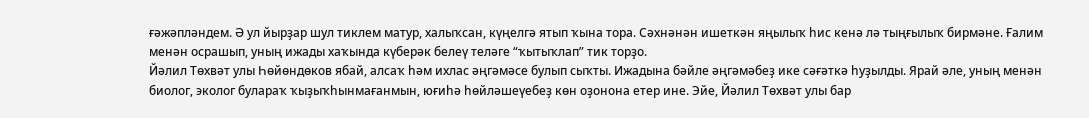ғәжәпләндем. Ә ул йырҙар шул тиклем матур, халыҡсан, күңелгә ятып ҡына тора. Сәхнәнән ишеткән яңылыҡ һис кенә лә тыңғылыҡ бирмәне. Ғалим менән осрашып, уның ижады хаҡында күберәк белеү теләге “ҡытыҡлап” тик торҙо.
Йәлил Төхвәт улы Һөйөндөков ябай, алсаҡ һәм ихлас әңгәмәсе булып сыҡты. Ижадына бәйле әңгәмәбеҙ ике сәғәткә һуҙылды. Ярай әле, уның менән биолог, эколог булараҡ ҡыҙыҡһынмағанмын, юғиһә һөйләшеүебеҙ көн оҙонона етер ине. Эйе, Йәлил Төхвәт улы бар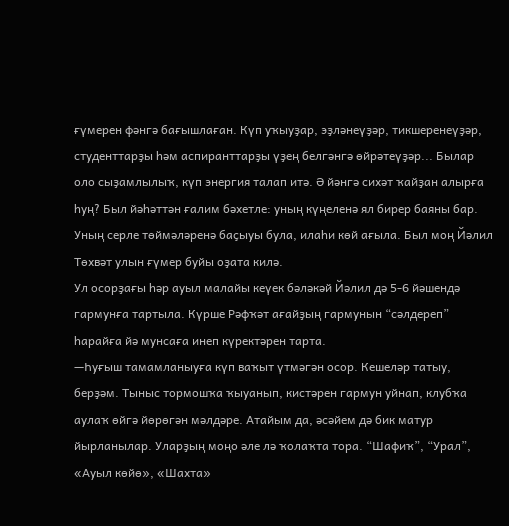ғүмерен фәнгә бағышлаған. Күп уҡыуҙар, эҙләнеүҙәр, тикшеренеүҙәр, студенттарҙы һәм аспиранттарҙы үҙең белгәнгә өйрәтеүҙәр... Былар оло сыҙамлылыҡ, күп энергия талап итә. Ә йәнгә сихәт ҡайҙан алырға һуң? Был йәһәттән ғалим бәхетле: уның күңеленә ял бирер баяны бар. Уның серле төймәләренә баҫыуы була, илаһи көй ағыла. Был моң Йәлил Төхвәт улын ғүмер буйы оҙата килә.
Ул осорҙағы һәр ауыл малайы кеүек бәләкәй Йәлил дә 5-6 йәшендә гармунға тартыла. Күрше Рәфҡәт ағайҙың гармунын “сәлдереп” һарайға йә мунсаға инеп күректәрен тарта.
—Һуғыш тамамланыуға күп ваҡыт үтмәгән осор. Кешеләр татыу, берҙәм. Тыныс тормошҡа ҡыуанып, кистәрен гармун уйнап, клубҡа аулаҡ өйгә йөрөгән мәлдәре. Атайым да, әсәйем дә бик матур йырланылар. Уларҙың моңо әле лә ҡолаҡта тора. “Шафиҡ”, “Урал”, «Ауыл көйө», «Шахта»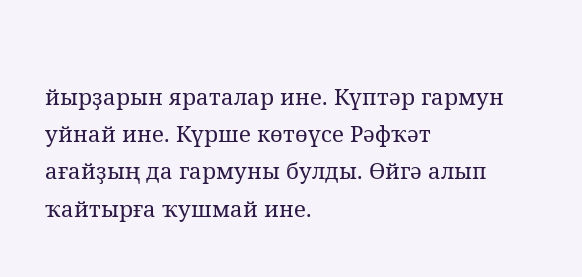йырҙарын яраталар ине. Күптәр гармун уйнай ине. Күрше көтөүсе Рәфҡәт ағайҙың да гармуны булды. Өйгә алып ҡайтырға ҡушмай ине.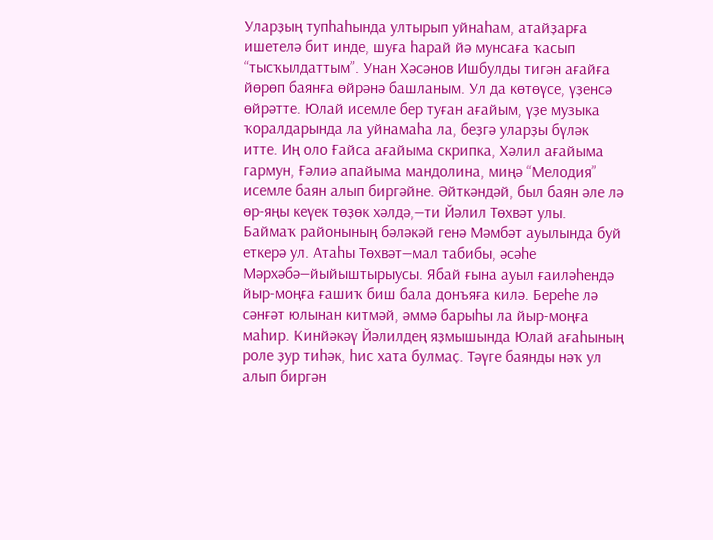Уларҙың тупһаһында ултырып уйнаһам, атайҙарға ишетелә бит инде, шуға һарай йә мунсаға ҡасып “тысҡылдаттым”. Унан Хәсәнов Ишбулды тигән ағайға йөрөп баянға өйрәнә башланым. Ул да көтөүсе, үҙенсә өйрәтте. Юлай исемле бер туған ағайым, үҙе музыка ҡоралдарында ла уйнамаһа ла, беҙгә уларҙы бүләк итте. Иң оло Ғайса ағайыма скрипка, Хәлил ағайыма гармун, Ғәлиә апайыма мандолина, миңә “Мелодия” исемле баян алып биргәйне. Әйткәндәй, был баян әле лә өр-яңы кеүек төҙөк хәлдә,—ти Йәлил Төхвәт улы.
Баймаҡ районының бәләкәй генә Мәмбәт ауылында буй еткерә ул. Атаһы Төхвәт—мал табибы, әсәһе Мәрхәбә—йыйыштырыусы. Ябай ғына ауыл ғаиләһендә йыр-моңға ғашиҡ биш бала донъяға килә. Береһе лә сәнғәт юлынан китмәй, әммә барыһы ла йыр-моңға маһир. Кинйәкәү Йәлилдең яҙмышында Юлай ағаһының роле ҙур тиһәк, һис хата булмаҫ. Тәүге баянды нәҡ ул алып биргән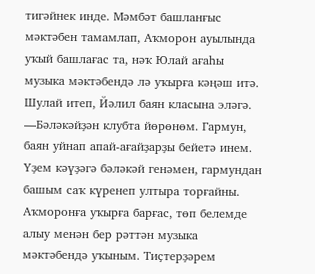тигәйнек инде. Мәмбәт башланғыс мәктәбен тамамлап, Аҡморон ауылында уҡый башлағас та, нәҡ Юлай ағаһы музыка мәктәбендә лә уҡырға кәңәш итә. Шулай итеп, Йәлил баян класына эләгә.
—Бәләкәйҙән клубта йөрөнөм. Гармун, баян уйнап апай-ағайҙарҙы бейетә инем. Үҙем кәүҙәгә бәләкәй генәмен, гармундан башым саҡ күренеп ултыра торғайны. Аҡморонға уҡырға барғас, төп белемде алыу менән бер рәттән музыка мәктәбендә уҡыным. Тиҫтерҙәрем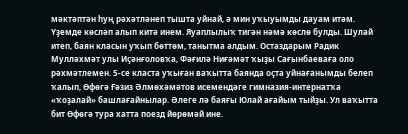мәктәптән һуң рәхәтләнеп тышта уйнай, ә мин уҡыуымды дауам итәм. Үҙемде көсләп алып китә инем. Яуаплылыҡ тигән нәмә көслө булды. Шулай итеп, баян класын уҡып бөттөм, танытма алдым. Остаздарым Радик Мулләхмәт улы Иҫәнғоловҡа, Фәғилә Ниғәмәт ҡыҙы Сағынбаеваға оло рәхмәтлемен. 5-се класта уҡыған ваҡытта баянда оҫта уйнағанымды белеп ҡалып, Өфөгә Ғәзиз Әлмөхәмәтов исемендәге гимназия-интернатҡа «ҡоҙалай» башлағайнылар. Әлеге лә баяғы Юлай ағайым тыйҙы. Ул ваҡытта бит Өфөгә тура хатта поезд йөрөмәй ине.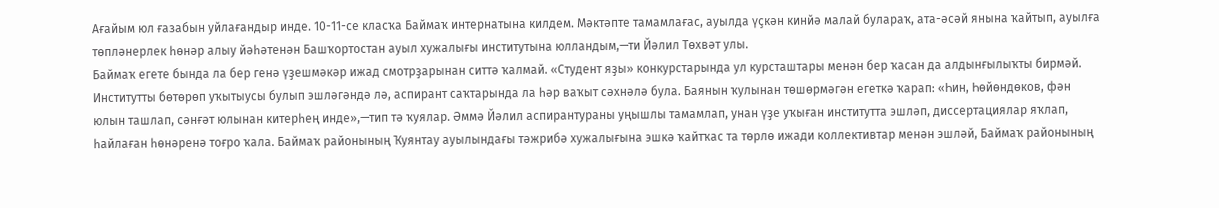Ағайым юл ғазабын уйлағандыр инде. 10-11-се класҡа Баймаҡ интернатына килдем. Мәктәпте тамамлағас, ауылда үҫкән кинйә малай булараҡ, ата-әсәй янына ҡайтып, ауылға төпләнерлек һөнәр алыу йәһәтенән Башҡортостан ауыл хужалығы институтына юлландым,—ти Йәлил Төхвәт улы.
Баймаҡ егете бында ла бер генә үҙешмәкәр ижад смотрҙарынан ситтә ҡалмай. «Студент яҙы» конкурстарында ул курсташтары менән бер ҡасан да алдынғылыҡты бирмәй. Институтты бөтөрөп уҡытыусы булып эшләгәндә лә, аспирант саҡтарында ла һәр ваҡыт сәхнәлә була. Баянын ҡулынан төшөрмәгән егеткә ҡарап: «Һин, Һөйөндөков, фән юлын ташлап, сәнғәт юлынан китерһең инде»,—тип тә ҡуялар. Әммә Йәлил аспирантураны уңышлы тамамлап, унан үҙе уҡыған институтта эшләп, диссертациялар яҡлап, һайлаған һөнәренә тоғро ҡала. Баймаҡ районының Ҡуянтау ауылындағы тәжрибә хужалығына эшкә ҡайтҡас та төрлө ижади коллективтар менән эшләй, Баймаҡ районының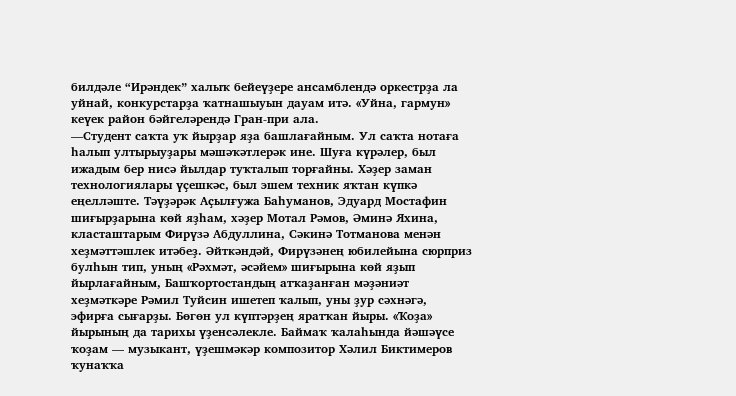билдәле “Ирәндек” халыҡ бейеүҙере ансамблендә оркестрҙа ла уйнай, конкурстарҙа ҡатнашыуын дауам итә. «Уйна, гармун» кеүек район бәйгеләрендә Гран-при ала.
—Студент саҡта уҡ йырҙар яҙа башлағайным. Ул саҡта нотаға һалып ултырыуҙары мәшәҡәтлерәк ине. Шуға күрәлер, был ижадым бер нисә йылдар туҡталып торғайны. Хәҙер заман технологиялары үҫешкәс, был эшем техник яҡтан күпкә еңелләште. Тәүҙәрәк Аҫылғужа Баһуманов, Эдуард Мостафин шиғырҙарына көй яҙһам, хәҙер Мотал Рәмов, Әминә Яхина, класташтарым Фирүзә Абдуллина, Сәкинә Тотманова менән хеҙмәттәшлек итәбеҙ. Әйткәндәй, Фирүзәнең юбилейына сюрприз булһын тип, уның «Рәхмәт, әсәйем» шиғырына көй яҙып йырлағайным, Башҡортостандың атҡаҙанған мәҙәниәт хеҙмәткәре Рәмил Туйсин ишетеп ҡалып, уны ҙур сәхнәгә, эфирға сығарҙы. Бөгөн ул күптәрҙең яратҡан йыры. «Ҡоҙа» йырының да тарихы үҙенсәлекле. Баймаҡ ҡалаһында йәшәүсе ҡоҙам — музыкант, үҙешмәкәр композитор Хәлил Биктимеров ҡунаҡҡа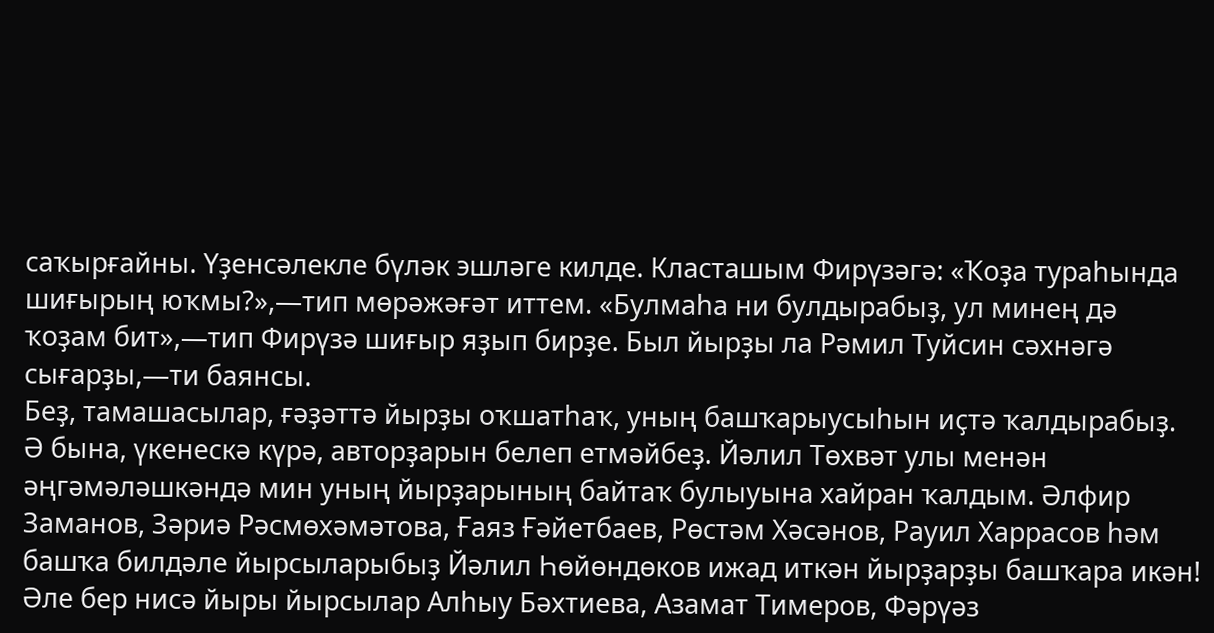саҡырғайны. Үҙенсәлекле бүләк эшләге килде. Класташым Фирүзәгә: «Ҡоҙа тураһында шиғырың юҡмы?»,—тип мөрәжәғәт иттем. «Булмаһа ни булдырабыҙ, ул минең дә ҡоҙам бит»,—тип Фирүзә шиғыр яҙып бирҙе. Был йырҙы ла Рәмил Туйсин сәхнәгә сығарҙы,—ти баянсы.
Беҙ, тамашасылар, ғәҙәттә йырҙы оҡшатһаҡ, уның башҡарыусыһын иҫтә ҡалдырабыҙ. Ә бына, үкенескә күрә, авторҙарын белеп етмәйбеҙ. Йәлил Төхвәт улы менән әңгәмәләшкәндә мин уның йырҙарының байтаҡ булыуына хайран ҡалдым. Әлфир Заманов, Зәриә Рәсмөхәмәтова, Ғаяз Ғәйетбаев, Рөстәм Хәсәнов, Рауил Харрасов һәм башҡа билдәле йырсыларыбыҙ Йәлил Һөйөндөков ижад иткән йырҙарҙы башҡара икән! Әле бер нисә йыры йырсылар Алһыу Бәхтиева, Азамат Тимеров, Фәрүәз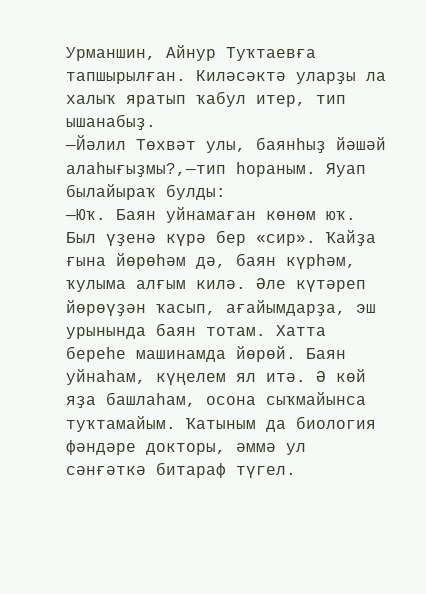Урманшин, Айнур Туҡтаевға тапшырылған. Киләсәктә уларҙы ла халыҡ яратып ҡабул итер, тип ышанабыҙ.
—Йәлил Төхвәт улы, баянһыҙ йәшәй алаһығыҙмы?,—тип һораным. Яуап былайыраҡ булды:
—Юҡ. Баян уйнамаған көнөм юҡ. Был үҙенә күрә бер «сир». Ҡайҙа ғына йөрөһәм дә, баян күрһәм, ҡулыма алғым килә. Әле күтәреп йөрөүҙән ҡасып, ағайымдарҙа, эш урынында баян тотам. Хатта береһе машинамда йөрөй. Баян уйнаһам, күңелем ял итә. Ә көй яҙа башлаһам, осона сыҡмайынса туҡтамайым. Ҡатыным да биология фәндәре докторы, әммә ул сәнғәткә битараф түгел.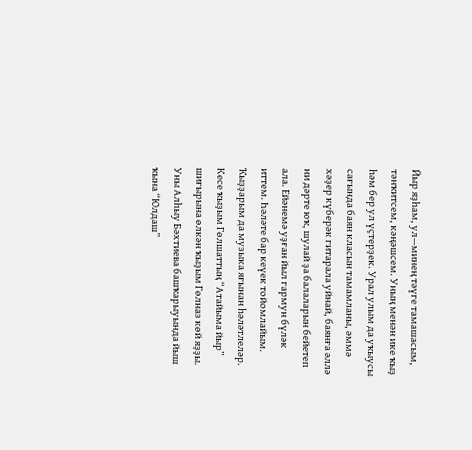Йыр яҙһам, ул—минең тәүге тамашасым, тәнҡитсем, кәңәшсем. Уның менән ике ҡыҙ һәм бер ул үҫтерҙек. Урал улым да уҡыусы сағында баян класын тамамланы, әммә хәҙер күберәк гитарала уйнай, баянға әллә ни дәрте юҡ, шулай ҙа балаларын бейетеп ала. Ейәнемә уҙған йыл гармун бүләк иттем. Һәләте бар кеүек тойомлайым. Ҡыҙҙарым да музыка яғынан һәләтлеләр. Кесе ҡыҙым Гөлшаттың “Атайыма йыр” шиғырына өлкән ҡыҙым Гөлназ көй яҙҙы. Уны Алһыу Бәхтиева башҡарыуында йыш ҡына “Юлдаш”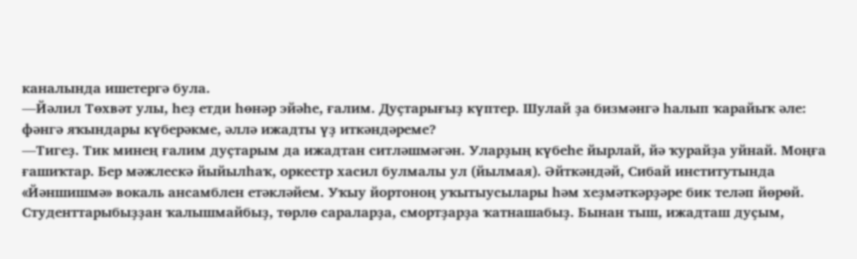каналында ишетергә була.
—Йәлил Төхвәт улы, һеҙ етди һөнәр эйәһе, ғалим. Дуҫтарығыҙ күптер. Шулай ҙа бизмәнгә һалып ҡарайыҡ әле: фәнгә яҡындары күберәкме, әллә ижадты үҙ иткәндәреме?
—Тигеҙ. Тик минең ғалим дуҫтарым да ижадтан ситләшмәгән. Уларҙың күбеһе йырлай, йә ҡурайҙа уйнай. Моңға ғашиҡтар. Бер мәжлескә йыйылһаҡ, оркестр хасил булмалы ул (йылмая). Әйткәндәй, Сибай институтында «Йәншишмә» вокаль ансамблен етәкләйем. Уҡыу йортоноң уҡытыусылары һәм хеҙмәткәрҙәре бик теләп йөрөй. Студенттарыбыҙҙан ҡалышмайбыҙ, төрлө сараларҙа, смортҙарҙа ҡатнашабыҙ. Бынан тыш, ижадташ дуҫым,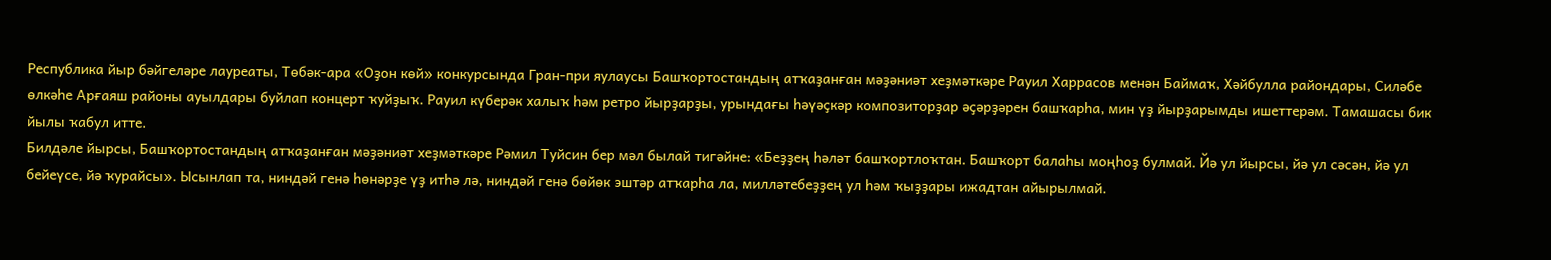Республика йыр бәйгеләре лауреаты, Төбәк-ара «Оҙон көй» конкурсында Гран-при яулаусы Башҡортостандың атҡаҙанған мәҙәниәт хеҙмәткәре Рауил Харрасов менән Баймаҡ, Хәйбулла райондары, Силәбе өлкәһе Арғаяш районы ауылдары буйлап концерт ҡуйҙыҡ. Рауил күберәк халыҡ һәм ретро йырҙарҙы, урындағы һәүәҫкәр композиторҙар әҫәрҙәрен башҡарһа, мин үҙ йырҙарымды ишеттерәм. Тамашасы бик йылы ҡабул итте.
Билдәле йырсы, Башҡортостандың атҡаҙанған мәҙәниәт хеҙмәткәре Рәмил Туйсин бер мәл былай тигәйне: «Беҙҙең һәләт башҡортлоҡтан. Башҡорт балаһы моңһоҙ булмай. Йә ул йырсы, йә ул сәсән, йә ул бейеүсе, йә ҡурайсы». Ысынлап та, ниндәй генә һөнәрҙе үҙ итһә лә, ниндәй генә бөйөк эштәр атҡарһа ла, милләтебеҙҙең ул һәм ҡыҙҙары ижадтан айырылмай.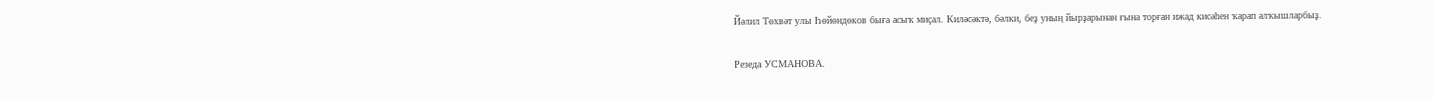Йәлил Төхвәт улы Һөйөндөков быға асыҡ миҫал. Киләсәктә, бәлки, беҙ уның йырҙарынан ғына торған ижад кисәһен ҡарап алҡышларбыҙ.

Резеда УСМАНОВА.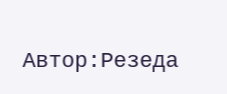Автор:Резеда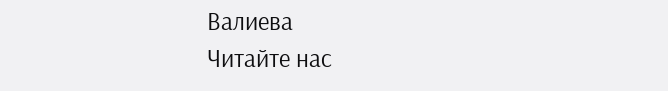Валиева
Читайте нас